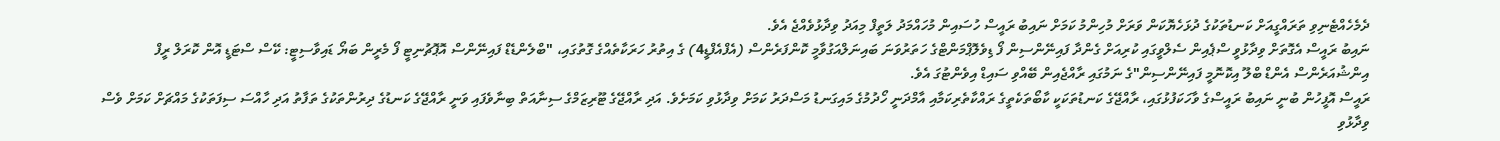ދެމެހެއްޓެނިވި ތަރައްގީއަށް ކަނޑުތަކުގެ ދުޅަހެޔޮކަން ވަރަށް މުހިންމު ކަމަށް ނައިބު ރައީސް ހުސައިން މުހައްމަދު ލަތީފް މިއަދު ވިދާޅުވެއްޖެ އެވެ.
ނައިބު ރައީސް އެގޮތަށް ވިދާޅުވީ ސްޕެއިން ސެލްވީގައި ކުރިއަށް ގެންދާ ފައިނޭންސިން ފޯ ޑިވެލޮޕްމަންޓްގެ ހަތަރުވަނަ ބައިނަލްއަގުވާމީ ކޮންފަރެންސް (އެފްއެފްޑީ4) ގެ އިތުރު ހަރަކާތެއްގެ ގޮތުގައި، "ބްލެންޑެޑް ފައިނޭންސް އޮޕޮޗުނިޓީ ފޯ މެރީން ބަޔޯ ޑައިވާސިޓީ: ކޭސް ސްޓަޑީ އޮން ކޮރަލް ރީފް އިންޝުއަރެންސް އެންޑް ބްލޫ އިކޮނޮމީ ފައިނޭންސިން"ގެ ނަމުގައި ރާއްޖެއިން ބޭއްވި ސައިޑް އިވެންޓުގަ އެވެ.
ރައީސް އޮފީހުން ބުނީ ނައިބު ރައީސްގެ ވާހަކަފުޅުގައި، ރާއްޖޭގެ ކަނޑުތަކަކީ ކާބޯތަކެތީގެ ރައްކާތެރިކަމާއި އާމްދަނީ ހޯދުމުގެ މައިގަނޑު މަސްދަރު ކަމަށް ވިދާޅުވި ކަމަށެވެ. އަދި ރާއްޖޭގެ ޓޫރިޒަމްގެ ސިނާއަތް ބިނާވެފައި ވަނީ ރާއްޖޭގެ ކަނޑުގެ ދިރުންތަކުގެ ތަފާތު އަދި ހާއްސަ ސިފަތަކުގެ މައްޗަށް ކަމަށް ވެސް ވިދާޅުވި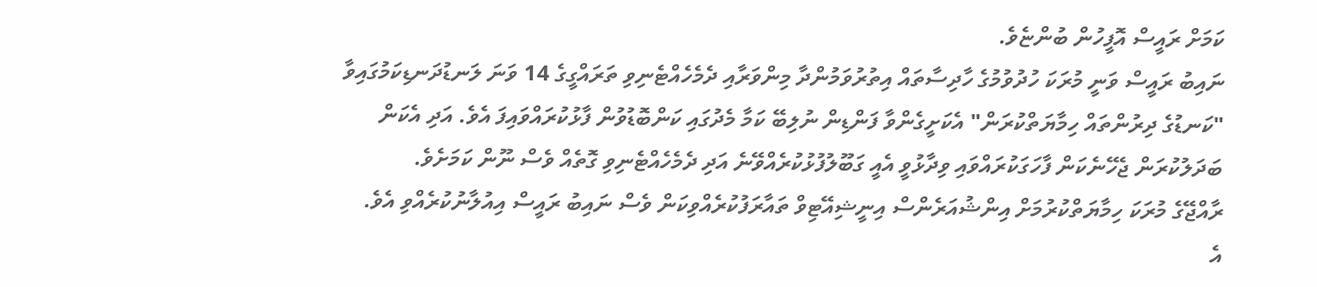ކަމަށް ރައީސް އޮފީހުން ބުންޏެވެ.
ނައިބު ރައީސް ވަނީ މުރަކަ ހުދުވުމުގެ ހާދިސާތައް އިތުރުވަމުންދާ މިންވަރާއި ދެމެހެއްޓެނިވި ތަރައްގީގެ 14 ވަނަ ލަނޑުދަނޑިކަމުގައިވާ "ކަނޑުގެ ދިރުންތައް ހިމާޔަތްކުރަން" އެކަށީގެންވާ ފަންޑިން ނުލިބޭ ކަމާ މެދުގައި ކަންބޮޑުވުން ފާޅުކުރައްވައިފަ އެވެ. އަދި އެކަން ބަދަލުކުރަން ޖެހޭނެކަން ފާހަގަކުރައްވައި ވިދާޅުވީ އެއީ ގަބޫލުފުޅުކުރެއްވޭނެ އަދި ދެމެހެއްޓެނިވި ގޮތެއް ވެސް ނޫން ކަމަށެވެ.
ރާއްޖޭގެ މުރަކަ ހިމާޔަތްކުރުމަށް އިންޝުއަރެންސް އިނީޝިއޭޓިވް ތައާރަފުކުރެއްވިކަން ވެސް ނައިބު ރައީސް އިއުލާނުކުރެއްވި އެވެ.
އެ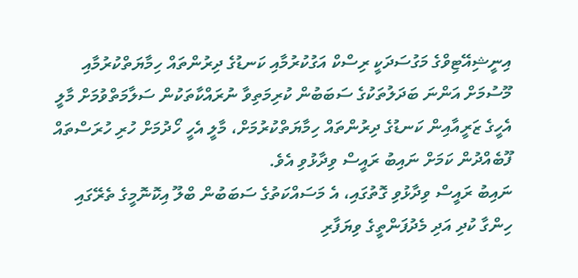އިނީޝިއޭޓިވްގެ މަގުސަދަކީ ރިސްކް އަގުކުރުމާއި ކަނޑުގެ ދިރުންތައް ހިމާޔަތްކުރުމާއި މޫސުމަށް އަންނަ ބަދަލުތަކުގެ ސަބަބުން ކުރިމަތިވާ ނުރައްކާތަކުން ސަލާމަތްވުމަށް މާލީ އެހީގެ ޒަރީއާއިން ކަނޑުގެ ދިރުންތައް ހިމާޔަތްކުރުމަށް، މާލީ އެހީ ހޯދުމަށް ހުރި ހުރަސްތައް ފޫބެއްދުން ކަމަށް ނައިބު ރައީސް ވިދާޅުވި އެވެ.
ނައިބު ރައީސް ވިދާޅުވި ގޮތުގައި، އެ މަސައްކަތުގެ ސަބަބުން ބްލޫ އިކޮނޮމީގެ ތެރޭގައި ހިންގާ ކުދި އަދި މެދުފަންތީގެ ވިޔަފާރި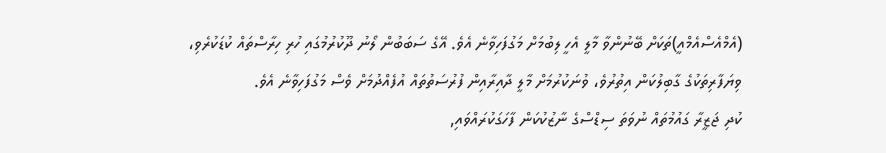(އެމްއެސްއެމްއީ)ތަކަށް ބޭނުންވާ މާލީ އެހީ ލިބުމަށް މަގުފަހިވާނެ އެވެ. އޭގެ ސަބަބުން ލޯނު ދޫކުރުމުގައި ހުރި ހިރާސްތައް ކުޑަކުރެވި، ވިޔަފާރިތަކުގެ ގާބިލުކަން އިތުރުވެ، ވުނަކުރުމަށް މާލީ ދާއިރާއިން ފުރުސަތުތައް އުފެއްދުމަށް ވެސް މަގުފަހިވާނެ އެވެ.
ކުދި ޖަޒީރާ ގައުމުތައް ނުވަތަ ސިޑްސްގެ ނާޒުކުކަން ފާހަގަކުރައްވައި,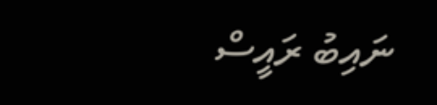ނައިބު ރައީސް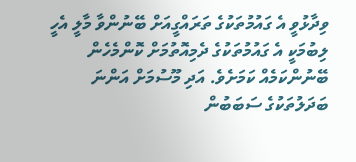ވިދާޅުވީ އެ ގައުމުތަކުގެ ތަރައްގީއަށް ބޭނުންވާ މާލީ އެހީ ލިބުމަކީ އެ ގައުމުތަކުގެ ދެމިއޮތުމަށް ކޮންމެހެން ބޭނުންކަމެއް ކަމަށެވެ. އަދި މޫސުމަށް އަންނަ ބަދަލުތަކުގެ ސަބަބުން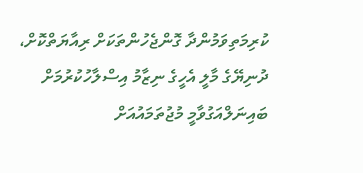ކުރިމަތިވަމުންދާ ގޮންޖެހުންތަކަށް ރިއާޔަތްކޮށް، ދުނިޔޭގެ މާލީ އެހީގެ ނިޒާމު އިސްލާހުކުރުމަށް ބައިނަލްއަގުވާމީ މުޖުތަމައުއަށް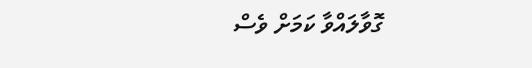ގޮވާލައްވާ ކަމަށް ވެސް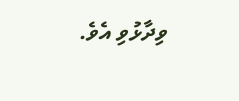ވިދާޅުވި އެވެ.